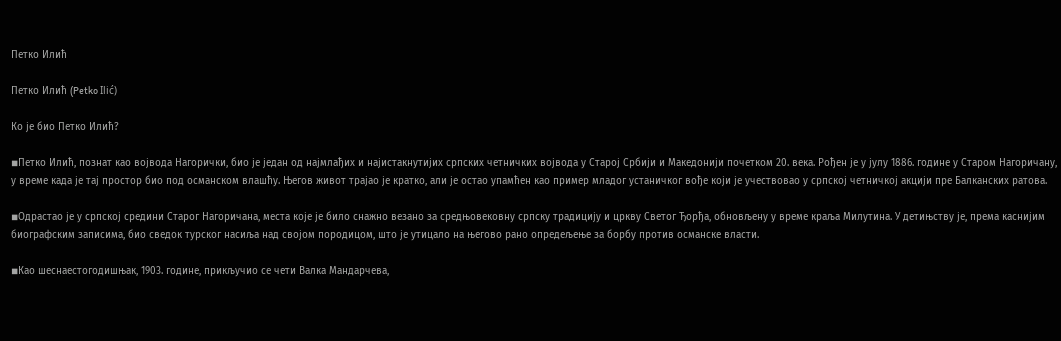Петко Илић

Петко Илић (Petko Ilić)

Ко је био Петко Илић?

◾Петко Илић, познат као војвода Нагорички, био је један од најмлађих и најистакнутијих српских четничких војвода у Старој Србији и Македонији почетком 20. века. Рођен је у јулу 1886. године у Старом Нагоричану, у време када је тај простор био под османском влашћу. Његов живот трајао је кратко, али је остао упамћен као пример младог устаничког вође који је учествовао у српској четничкој акцији пре Балканских ратова.

◾Одрастао је у српској средини Старог Нагоричана, места које је било снажно везано за средњовековну српску традицију и цркву Светог Ђорђа, обновљену у време краља Милутина. У детињству је, према каснијим биографским записима, био сведок турског насиља над својом породицом, што је утицало на његово рано опредељење за борбу против османске власти.

◾Као шеснаестогодишњак, 1903. године, прикључио се чети Валка Мандарчева,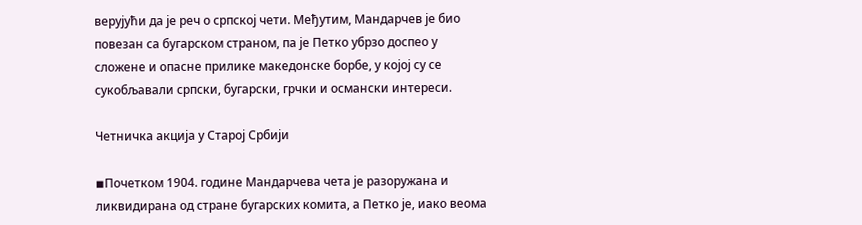верујући да је реч о српској чети. Међутим, Мандарчев је био повезан са бугарском страном, па је Петко убрзо доспео у сложене и опасне прилике македонске борбе, у којој су се сукобљавали српски, бугарски, грчки и османски интереси.

Четничка акција у Старој Србији

◾Почетком 1904. године Мандарчева чета је разоружана и ликвидирана од стране бугарских комита, а Петко је, иако веома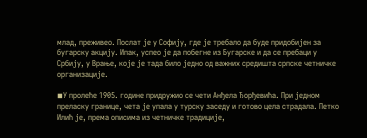млад, преживео. Послат је у Софију, где је требало да буде придобијен за бугарску акцију. Ипак, успео је да побегне из Бугарске и да се пребаци у Србију, у Врање, које је тада било једно од важних средишта српске четничке организације.

◾У пролеће 1905. године придружио се чети Анђела Ђорђевића. При једном преласку границе, чета је упала у турску заседу и готово цела страдала. Петко Илић је, према описима из четничке традиције,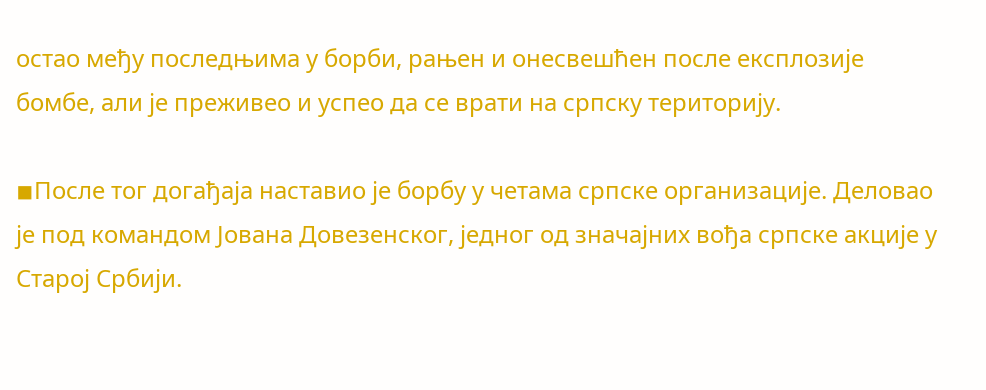остао међу последњима у борби, рањен и онесвешћен после експлозије бомбе, али је преживео и успео да се врати на српску територију.

◾После тог догађаја наставио је борбу у четама српске организације. Деловао је под командом Јована Довезенског, једног од значајних вођа српске акције у Старој Србији.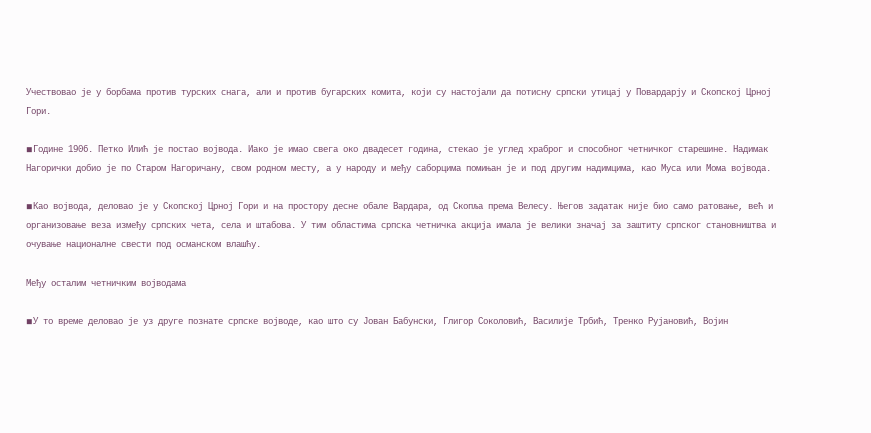Учествовао је у борбама против турских снага, али и против бугарских комита, који су настојали да потисну српски утицај у Повардарју и Скопској Црној Гори.

◾Године 1906. Петко Илић је постао војвода. Иако је имао свега око двадесет година, стекао је углед храброг и способног четничког старешине. Надимак Нагорички добио је по Старом Нагоричану, свом родном месту, а у народу и међу саборцима помињан је и под другим надимцима, као Муса или Мома војвода.

◾Као војвода, деловао је у Скопској Црној Гори и на простору десне обале Вардара, од Скопља према Велесу. Његов задатак није био само ратовање, већ и организовање веза између српских чета, села и штабова. У тим областима српска четничка акција имала је велики значај за заштиту српског становништва и очување националне свести под османском влашћу.

Међу осталим четничким војводама

◾У то време деловао је уз друге познате српске војводе, као што су Јован Бабунски, Глигор Соколовић, Василије Трбић, Тренко Рујановић, Војин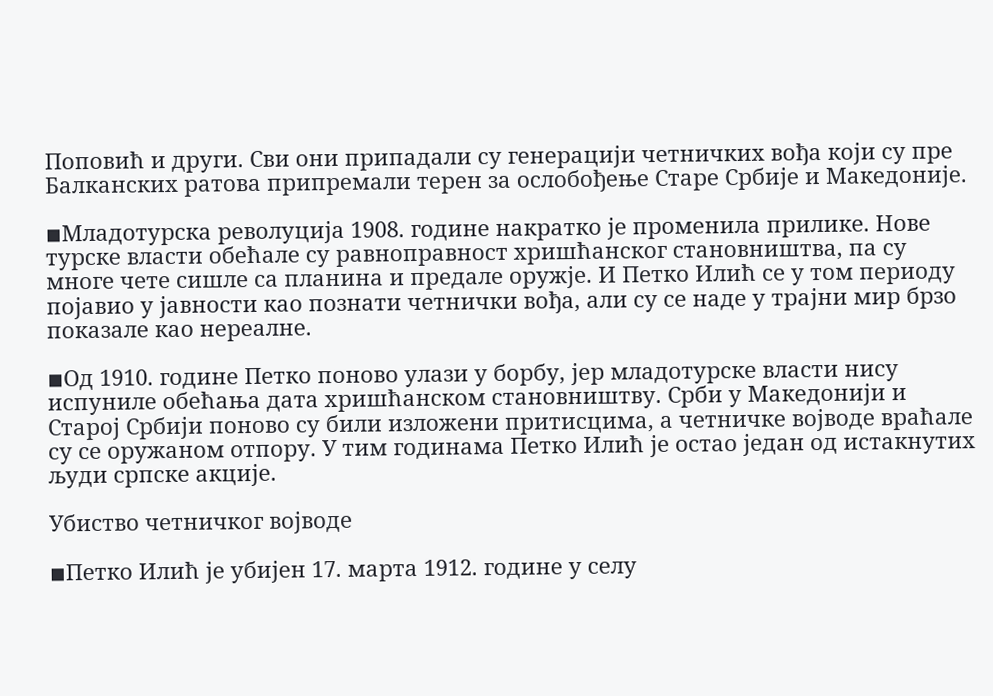Поповић и други. Сви они припадали су генерацији четничких вођа који су пре Балканских ратова припремали терен за ослобођење Старе Србије и Македоније.

◾Младотурска револуција 1908. године накратко је променила прилике. Нове турске власти обећале су равноправност хришћанског становништва, па су многе чете сишле са планина и предале оружје. И Петко Илић се у том периоду појавио у јавности као познати четнички вођа, али су се наде у трајни мир брзо показале као нереалне.

◾Од 1910. године Петко поново улази у борбу, јер младотурске власти нису испуниле обећања дата хришћанском становништву. Срби у Македонији и Старој Србији поново су били изложени притисцима, а четничке војводе враћале су се оружаном отпору. У тим годинама Петко Илић је остао један од истакнутих људи српске акције.

Убиство четничког војводе

◾Петко Илић је убијен 17. марта 1912. године у селу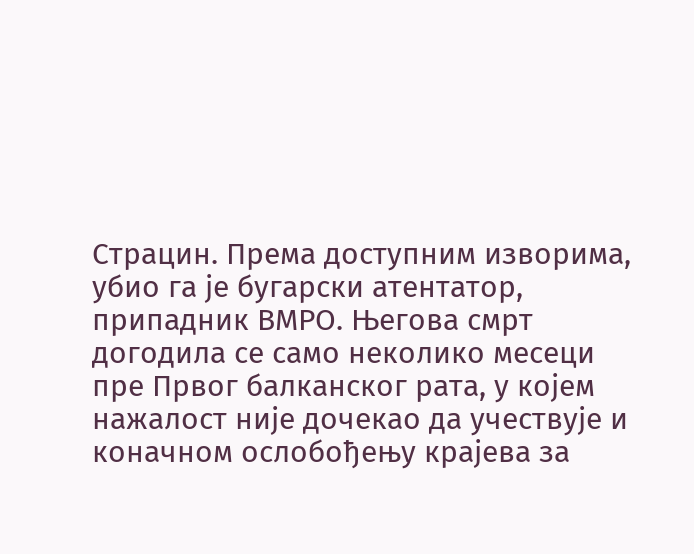Страцин. Према доступним изворима, убио га је бугарски атентатор, припадник ВМРО. Његова смрт догодила се само неколико месеци пре Првог балканског рата, у којем нажалост није дочекао да учествује и коначном ослобођењу крајева за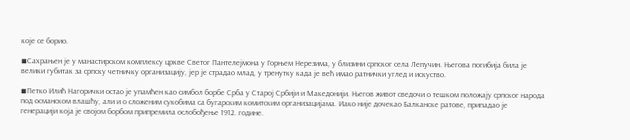које се борио.

◾Сахрањен је у манастирском комплексу цркве Светог Пантелејмона у Горњем Нерезима, у близини српског села Лепучин. Његова погибија била је велики губитак за српску четничку организацију, јер је страдао млад, у тренутку када је већ имао ратнички углед и искуство.

◾Петко Илић Нагорички остао је упамћен као симбол борбе Срба у Старој Србији и Македонији. Његов живот сведочи о тешком положају српског народа под османском влашћу, али и о сложеним сукобима са бугарским комитским организацијама. Иако није дочекао Балканске ратове, припадао је генерацији која је својом борбом припремила ослобођење 1912. године.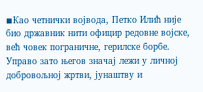◾Као четнички војвода, Петко Илић није био државник нити официр редовне војске, већ човек пограничне, герилске борбе. Управо зато његов значај лежи у личној добровољној жртви, јунаштву и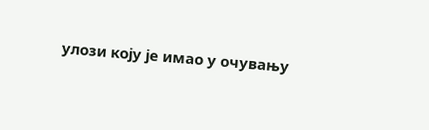улози коју је имао у очувању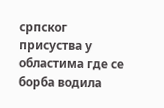српског присуства у областима где се борба водила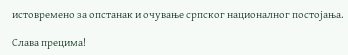истовремено за опстанак и очување српског националног постојања.

Слава прецима!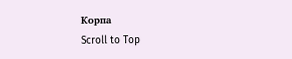Корпа
Scroll to Top